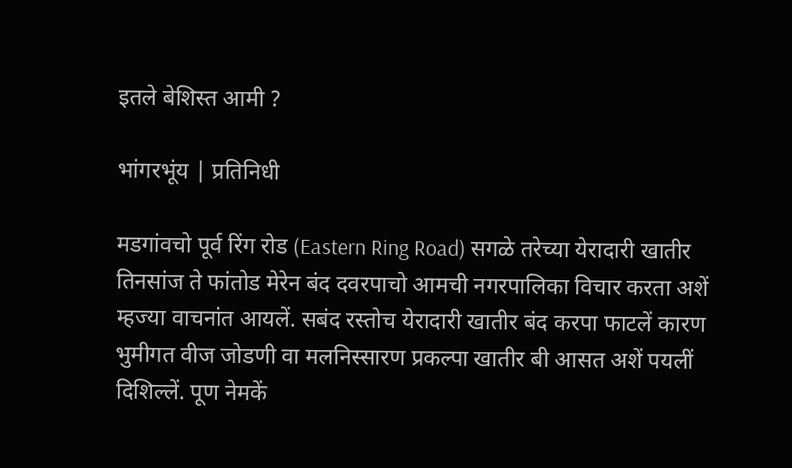इतले बेशिस्त आमी ?

भांगरभूंय | प्रतिनिधी

मडगांवचो पूर्व रिंग रोड (Eastern Ring Road) सगळे तरेच्या येरादारी खातीर तिनसांज ते फांतोड मेरेन बंद दवरपाचो आमची नगरपालिका विचार करता अशें म्हज्या वाचनांत आयलें. सबंद रस्तोच येरादारी खातीर बंद करपा फाटलें कारण भुमीगत वीज जोडणी वा मलनिस्सारण प्रकल्पा खातीर बी आसत अशें पयलीं दिशिल्लें. पूण नेमकें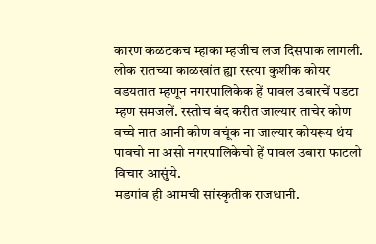कारण कळटकच म्हाका म्हजीच लज दिसपाक लागली. लोक रातच्या काळखांत ह्या रस्त्या कुशीक कोयर वडयतात म्हणून नगरपालिकेक हें पावल उबारचें पडटा म्हण समजलें. रस्तोच बंद करीत जाल्यार ताचेर कोण वच्चे नात आनी कोण वचूंक ना जाल्यार कोयरूय थंय पावचो ना असो नगरपालिकेचो हें पावल उबारा फाटलो विचार आसुंये.
मडगांव ही आमची सांस्कृतीक राजधानी.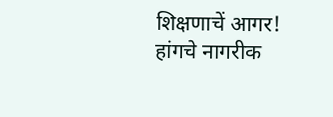शिक्षणाचें आगर! हांगचे नागरीक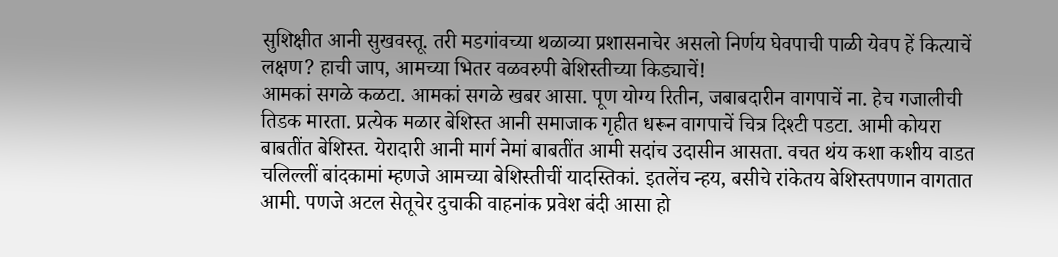सुशिक्षीत आनी सुखवस्तू. तरी मडगांवच्या थळाव्या प्रशासनाचेर असलो निर्णय घेवपाची पाळी येवप हें कित्याचें लक्षण? हाची जाप, आमच्या भितर वळवरुपी बेशिस्तीच्या किड्याचें!
आमकां सगळे कळटा. आमकां सगळे खबर आसा. पूण योग्य रितीन, जबाबदारीन वागपाचें ना. हेच गजालीची तिडक मारता. प्रत्येक मळार बेशिस्त आनी समाजाक गृहीत धरून वागपाचें चित्र दिश्टी पडटा. आमी कोयरा बाबतींत बेशिस्त. येरादारी आनी मार्ग नेमां बाबतींत आमी सदांच उदासीन आसता. वचत थंय कशा कशीय वाडत चलिल्लीं बांदकामां म्हणजे आमच्या बेशिस्तीचीं यादस्तिकां. इतलेंच न्हय, बसीचे रांकेतय बेशिस्तपणान वागतात आमी. पणजे अटल सेतूचेर दुचाकी वाहनांक प्रवेश बंदी आसा हो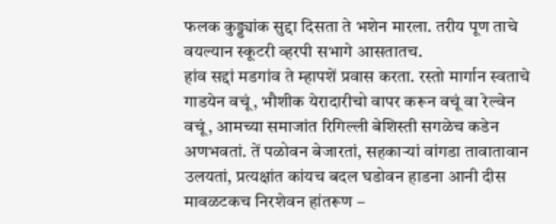फलक कुड्ड्यांक सुद्दा दिसता ते भशेन मारला. तरीय पूण ताचे वयल्यान स्कूटरी व्हरपी सभागे आसतातच.
हांव सद्दां मडगांव ते म्हापशें प्रवास करता. रस्तो मार्गान स्वताचे गाडयेन वचूं, भौशीक येरादारीचो वापर करून वचूं वा रेल्वेन वचूं, आमच्या समाजांत रिगिल्ली बेशिस्ती सगळेच कडेन अणभवतां. तें पळोवन बेजारतां, सहकाऱ्यां वांगडा तावातावान उलयतां, प्रत्यक्षांत कांयच बदल घडोवन हाडना आनी दीस मावळटकच निरशेवन हांतरूण –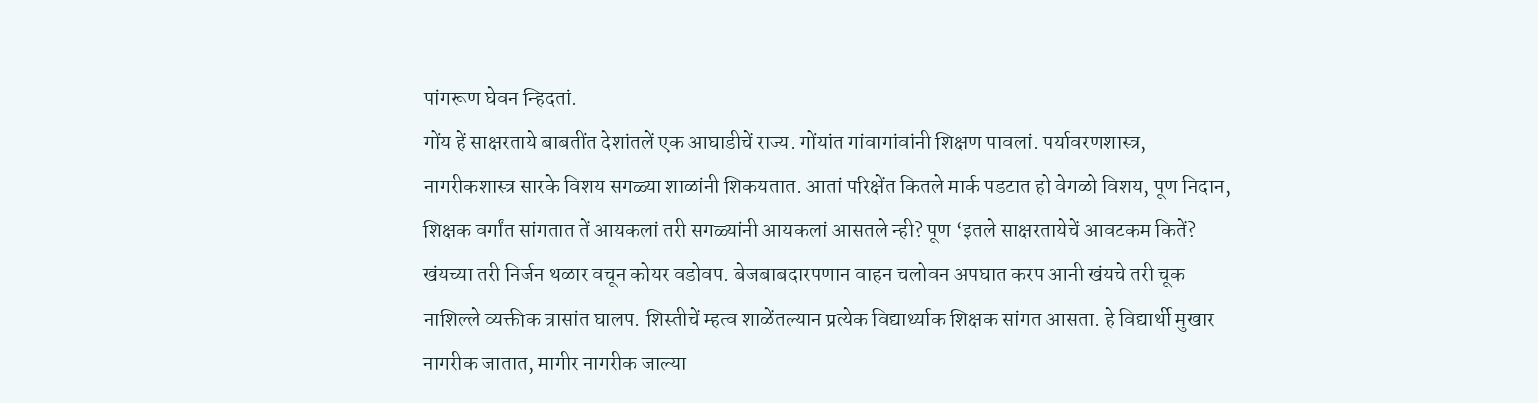पांगरूण घेवन न्हिदतां.
गोंय हें साक्षरताये बाबतींत देशांतलें एक आघाडीचें राज्य. गोंयांत गांवागांवांनी शिक्षण पावलां. पर्यावरणशास्त्र, नागरीकशास्त्र सारके विशय सगळ्या शाळांनी शिकयतात. आतां परिक्षेंत कितले मार्क पडटात हो वेगळो विशय, पूण निदान, शिक्षक वर्गांत सांगतात तें आयकलां तरी सगळ्यांनी आयकलां आसतले न्ही? पूण ‘इतले साक्षरतायेचें आवटकम कितें? खंयच्या तरी निर्जन थळार वचून कोयर वडोवप. बेजबाबदारपणान वाहन चलोवन अपघात करप आनी खंयचे तरी चूक नाशिल्ले व्यक्तीक त्रासांत घालप. शिस्तीचें म्हत्व शाळेंतल्यान प्रत्येक विद्यार्थ्याक शिक्षक सांगत आसता. हे विद्यार्थी मुखार नागरीक जातात, मागीर नागरीक जाल्या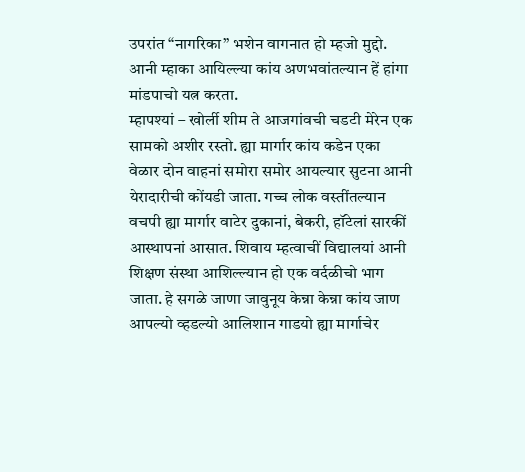उपरांत “नागरिका” भशेन वागनात हो म्हजो मुद्दो. आनी म्हाका आयिल्ल्या कांय अणभवांतल्यान हें हांगा मांडपाचो यत्न करता.
म्हापश्यां – खोर्ली शीम ते आजगांवची चडटी मेरेन एक सामको अशीर रस्तो. ह्या मार्गार कांय कडेन एका वेळार दोन वाहनां समोरा समोर आयल्यार सुटना आनी येरादारीची कोंयडी जाता. गच्च लोक वस्तींतल्यान वचपी ह्या मार्गार वाटेर दुकानां, बेकरी, हॉटेलां सारकीं आस्थापनां आसात. शिवाय म्हत्वाचीं विद्यालयां आनी शिक्षण संस्था आशिल्ल्यान हो एक वर्दळीचो भाग जाता. हे सगळे जाणा जावुनूय केन्ना केन्ना कांय जाण आपल्यो व्हडल्यो आलिशान गाडयो ह्या मार्गाचेर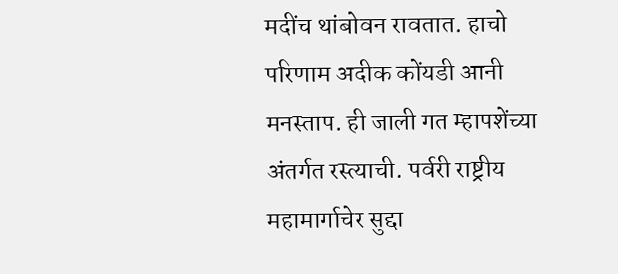मदींच थांबोवन रावतात. हाचो परिणाम अदीक कोंयडी आनी मनस्ताप. ही जाली गत म्हापशेंच्या अंतर्गत रस्त्याची. पर्वरी राष्ट्रीय महामार्गाचेर सुद्दा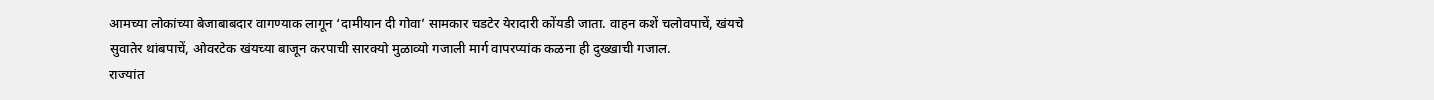आमच्या लोकांच्या बेजाबाबदार वागण्याक लागून ‘दामीयान दी गोवा’ सामकार चडटेर येरादारी कोंयडी जाता. वाहन कशें चलोवपाचें, खंयचे सुवातेर थांबपाचें, ओवरटेक खंयच्या बाजून करपाची सारक्यो मुळाव्यो गजाली मार्ग वापरप्यांक कळना ही दुख्खाची गजाल.
राज्यांत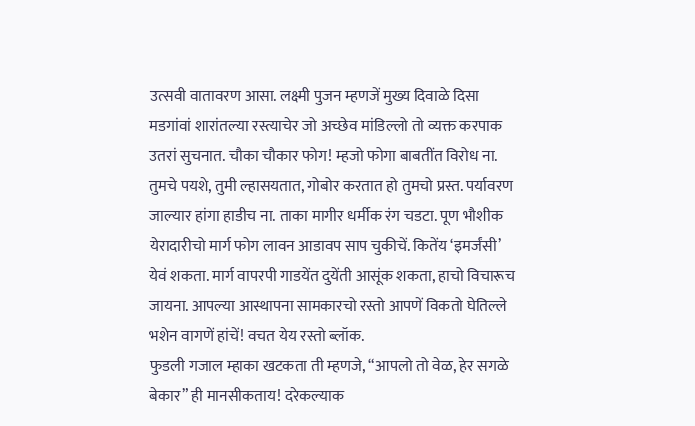उत्सवी वातावरण आसा. लक्ष्मी पुजन म्हणजें मुख्य दिवाळे दिसा मडगांवां शारांतल्या रस्त्याचेर जो अच्छेव मांडिल्लो तो व्यक्त करपाक उतरां सुचनात. चौका चौकार फोग! म्हजो फोगा बाबतींत विरोध ना. तुमचे पयशे, तुमी ल्हासयतात, गोबोर करतात हो तुमचो प्रस्त. पर्यावरण जाल्यार हांगा हाडीच ना. ताका मागीर धर्मीक रंग चडटा. पूण भौशीक येरादारीचो मार्ग फोग लावन आडावप साप चुकीचें. कितेंय ‘इमर्जंसी’ येवं शकता. मार्ग वापरपी गाडयेंत दुयेंती आसूंक शकता, हाचो विचारूच जायना. आपल्या आस्थापना सामकारचो रस्तो आपणें विकतो घेतिल्ले भशेन वागणें हांचें! वचत येय रस्तो ब्लॉक.
फुडली गजाल म्हाका खटकता ती म्हणजे, “आपलो तो वेळ, हेर सगळे बेकार” ही मानसीकताय! दरेकल्याक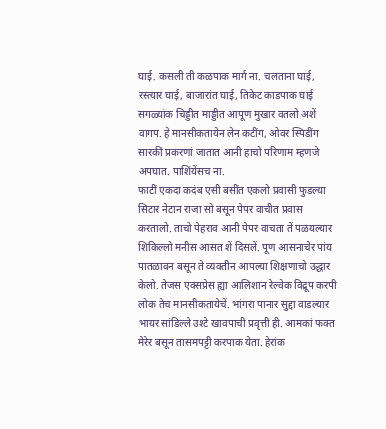घाई. कसली ती कळपाक मार्ग ना. चलताना घाई, रस्त्यार घाई, बाजारांत घाई, तिकेट काड‌पाक घाई सगळ्यांक चिड्डीत माड्डीत आपूण मुखार वतलो अशें वागप. हे मानसीकतायेन लेन कटींग, ओवर स्पिडींग सारकीं प्रकरणां जातात आनी हाचो परिणाम म्हणजे अपघात. पाशिंयेंसच ना.
फाटीं एकदा कदंब एसी बसींत एकलो प्रवासी फुडल्या सिटार नेटान राजा सो बसून पेपर वाचीत प्रवास करतालो. ताचो पेहराव आनी पेपर वाचता तें पळयल्यार शिकिल्लो मनीस आसत शें दिसलें. पूण आसनाचेर पांय पातळावन बसून ते व्यक्तीन आपल्या शिक्षणाचो उद्धार केलो. तेजस एक्सप्रेस ह्या आलिशान रेल्वेक विद्रूप करपी लोक तेच मानसीकतायेचें. भांगरा पानार सुद्दा वाडल्यार भायर सांडिल्ले उश्टे खावपाची प्रवृत्ती ही. आमकां फक्त मेरेर बसून तासमपट्टी करपाक येता. हेरांक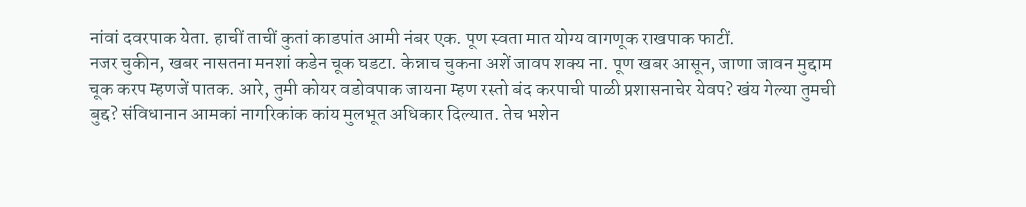नांवां दवरपाक येता. हाचीं ताचीं कुतां काडपांत आमी नंबर एक. पूण स्वता मात योग्य वागणूक राखपाक फाटीं.
नजर चुकीन, खबर नासतना मनशां कडेन चूक घडटा. केन्नाच चुकना अशें जावप शक्य ना. पूण खबर आसून, जाणा जावन मुद्दाम चूक करप म्हणजें पातक. आरे, तुमी कोयर वडोवपाक जायना म्हण रस्तो बंद करपाची पाळी प्रशासनाचेर येवप? खंय गेल्या तुमची बुद्द? संविधानान आमकां नागरिकांक कांय मुलभूत अधिकार दिल्यात. तेच भशेन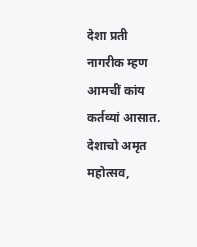देशा प्रती नागरीक म्हण आमचीं कांय कर्तव्यां आसात. देशाचो अमृत महोत्सव,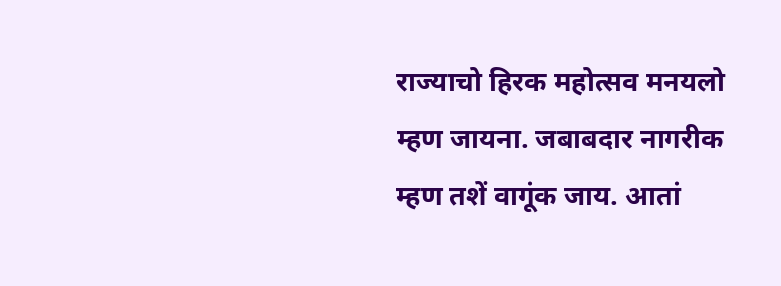राज्याचो हिरक महोत्सव मनयलो म्हण जायना. जबाबदार नागरीक म्हण तशें वागूंक जाय. आतां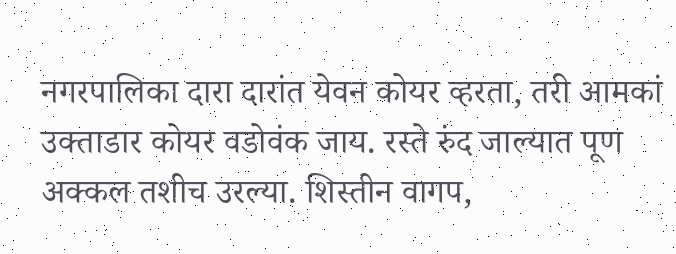नगरपालिका दारा दारांत येवन कोयर व्हरता, तरी आमकां उक्ताडार कोयर वडोवंक जाय. रस्ते रुंद जाल्यात पूण अक्कल तशीच उरल्या. शिस्तीन वागप,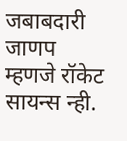जबाबदारी जाणप म्हणजे रॉकेट सायन्स न्ही.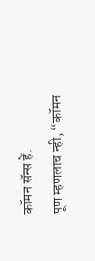कॉमन सॅन्स हें.
पूण म्हणलाच न्ही, “कॉमन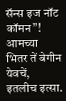सॅन्स इज नॉट कॉमन”! आमच्या भितर तें बेगीन येवचें, इतलीच इत्सा.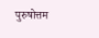पुरुषोत्तम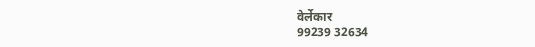वेर्लेकार
99239 32634